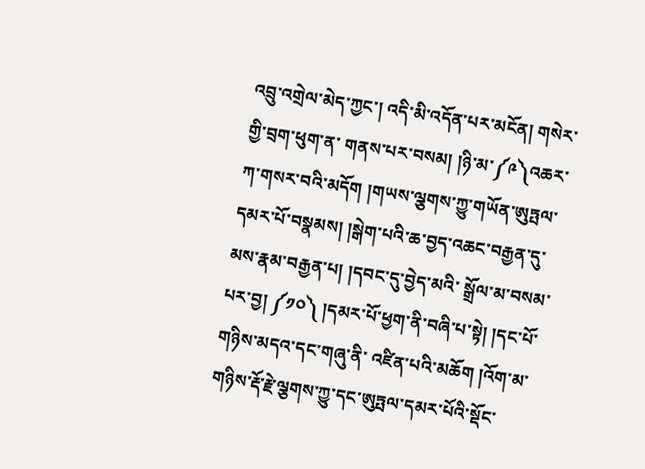འབྲུ་འགྲེལ་མེད་ཀྱང་། འདི་མི་འདོན་པར་མངོན། གསེར་གྱི་བྲག་ཕུག་ན་ གནས་པར་བསམ། །ཉི་མ་༼༩༽འཆར་ཀ་གསར་བའི་མདོག །གཡས་ལྕགས་ཀྱུ་གཡོན་ཨུཏྤལ་ དམར་པོ་བསྣམས། །སྒེག་པའི་ཆ་བྱད་འཆང་བརྒྱན་དུ་མས་རྣམ་བརྒྱན་པ། །དབང་དུ་བྱེད་མའི་ སྒྲོལ་མ་བསམ་པར་བྱ། ༼༡༠༽ །དམར་པོ་ཕྱག་ནི་བཞི་པ་སྟེ། །དང་པོ་གཉིས་མདའ་དང་གཞུ་ནི་ འཛིན་པའི་མཆོག །འོག་མ་གཉིས་རྡོ་རྗེ་ལྕགས་ཀྱུ་དང་ཨུཏྤལ་དམར་པོའི་སྡོང་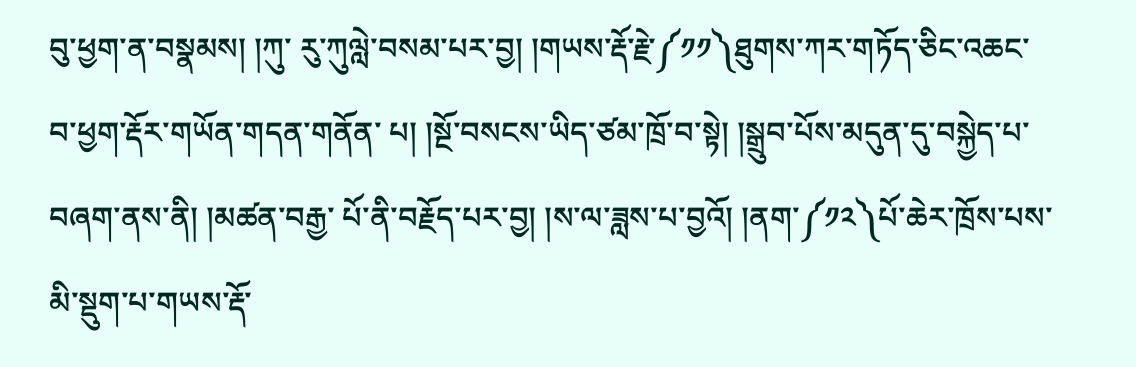བུ་ཕྱག་ན་བསྣམས། །ཀུ་ རུ་ཀུལླེ་བསམ་པར་བྱ། །གཡས་རྡོ་རྗེ་༼༡༡༽ཐུགས་ཀར་གཏོད་ཅིང་འཆང་བ་ཕྱག་རྡོར་གཡོན་གདན་གནོན་ པ། །སྔོ་བསངས་ཡིད་ཙམ་ཁྲོ་བ་སྟེ། །སྒྲུབ་པོས་མདུན་དུ་བསྐྱེད་པ་བཞག་ནས་ནི། །མཚན་བརྒྱ་ པོ་ནི་བརྗོད་པར་བྱ། །ས་ལ་ཟླས་པ་བྱའོ། །ནག་༼༡༢༽པོ་ཆེར་ཁྲོས་པས་མི་སྡུག་པ་གཡས་རྡོ་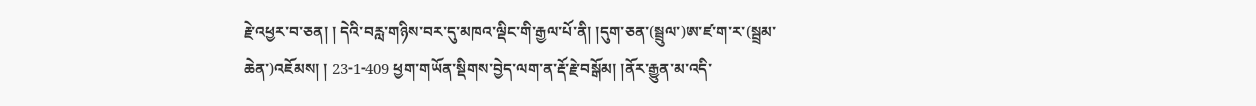རྗེ་འཕྱར་བ་ཅན། ། དེའི་བརླ་གཉིས་བར་དུ་མཁའ་ལྡིང་གི་རྒྱལ་པོ་ནི། །དུག་ཅན་(སྦྲུལ་)ཨ་ཛ་ག་ར་(སྦྲམ་ཆེན་)འཇོམས། ། 23-1-409 ཕྱག་གཡོན་སྡིགས་བྱེད་ལག་ན་རྡོ་རྗེ་བསྒོམ། །ནོར་རྒྱུན་མ་འདི་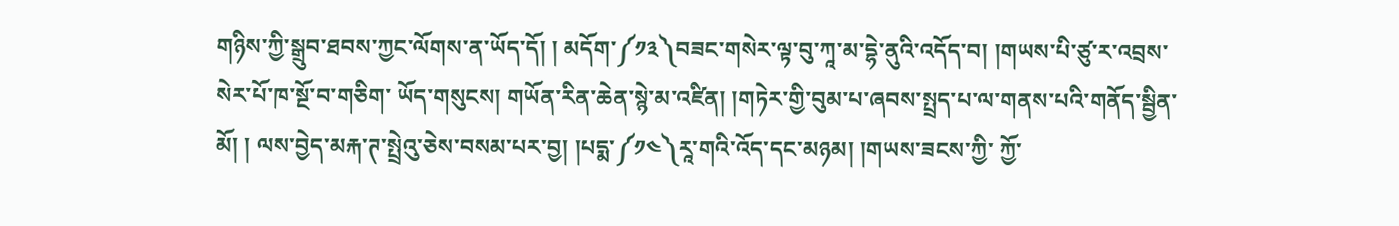གཉིས་ཀྱི་སྒྲུབ་ཐབས་ཀྱང་ལོགས་ན་ཡོད་དོ། ། མདོག་༼༡༣༽བཟང་གསེར་ལྟ་བུ་ཀཱ་མ་དྷེ་ནུའི་འདོད་བ། །གཡས་པི་ཙུ་ར་འབྲས་སེར་པོ་ཁ་སྔོ་བ་གཅིག་ ཡོད་གསུངས། གཡོན་རིན་ཆེན་སྙེ་མ་འཛིན། །གཏེར་གྱི་བུམ་པ་ཞབས་སྤྲད་པ་ལ་གནས་པའི་གནོད་སྦྱིན་མོ། ། ལས་བྱེད་མརྐ་ཊ་སྤྲེའུ་ཅེས་བསམ་པར་བྱ། །པདྨ་༼༡༤༽རཱ་གའི་འོད་དང་མཉམ། །གཡས་ཟངས་ཀྱི་ ཀྱོ་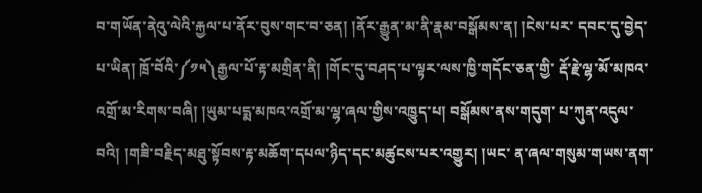བ་གཡོན་ནེའུ་ལེའི་རྐྱལ་པ་ནོར་བུས་གང་བ་ཅན། །ནོར་རྒྱུན་མ་ནི་རྣམ་བསྒོམས་ན། །ངེས་པར་ དབང་དུ་བྱེད་པ་ཡིན། ཁྲོ་བོའི་༼༡༥༽རྒྱལ་པོ་རྟ་མགྲིན་ནི། །གོང་དུ་བཤད་པ་ལྟར་ལས་ཁྱི་གདོང་ཅན་གྱི་ རྡོ་རྗེ་ལྷ་མོ་མཁའ་འགྲོ་མ་རིགས་བཞི། །ཡུམ་པདྨ་མཁའ་འགྲོ་མ་ལྷ་ཞལ་གྱིས་འཁྱུད་པ། བསྒོམས་ནས་གདུག་ པ་ཀུན་འདུལ་བའི། །གཟི་བརྗིད་མཐུ་སྟོབས་རྟ་མཆོག་དཔལ་ཉིད་དང་མཚུངས་པར་འགྱུར། །ཡང་ ན་ཞལ་གསུམ་གཡས་ནག་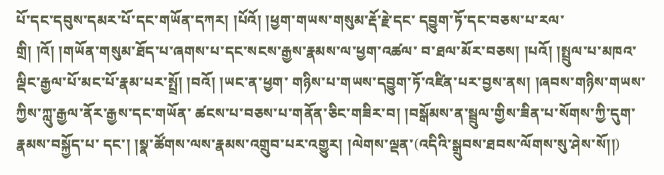པོ་དང་དབུས་དམར་པོ་དང་གཡོན་དཀར། །པོའོ། །ཕྱག་གཡས་གསུམ་རྡོ་རྗེ་དང་ དབྱུག་ཏོ་དང་བཅས་པ་རལ་གྲི། །འོ། །གཡོན་གསུམ་ཐོད་པ་ཞགས་པ་དང་སངས་རྒྱས་རྣམས་ལ་ཕྱག་འཚལ་ བ་ཐལ་མོར་བཅས། །པའོ། །སྤྲུལ་པ་མཁའ་ལྡིང་རྒྱལ་པོ་མང་པོ་རྣམ་པར་སྤྲོ། །བའོ། །ཡང་ན་ཕྱག་ གཉིས་པ་གཡས་དབྱུག་ཏོ་འཛིན་པར་བྱས་ནས། །ཞབས་གཉིས་གཡས་ཀྱིས་ཀླུ་རྒྱལ་ནོར་རྒྱས་དང་གཡོན་ ཚངས་པ་བཅས་པ་གནོན་ཅིང་གཟིར་བ། །བསྒོམས་ན་སྦྲུལ་གྱིས་ཟིན་པ་སོགས་ཀྱི་དུག་རྣམས་བསྐྱོད་པ་ དང་། །སྣ་ཚོགས་ལས་རྣམས་འགྲུབ་པར་འགྱུར། །ལེགས་ལྡན་(འདིའི་སྒྲུབས་ཐབས་ལོགས་སུ་ཤེས་སོ།།)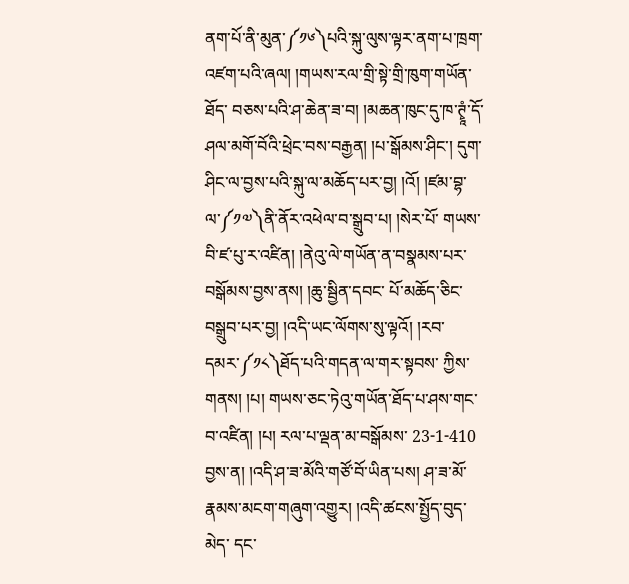ནག་པོ་ནི་མུན་༼༡༦༽པའི་སྐུ་ལུས་ལྟར་ནག་པ་ཁྲག་འཛག་པའི་ཞལ། །གཡས་རལ་གྲི་སྟེ་གྲི་ཁུག་གཡོན་ཐོད་ བཅས་པའི་ཤ་ཆེན་ཟ་བ། །མཆན་ཁུང་དུ་ཁ་ཊྭཱཾ་དོ་ཤལ་མགོ་བོའི་ཕྲེང་བས་བརྒྱན། །པ་སྒོམས་ཤིང་། དུག་ ཤིང་ལ་བྱས་པའི་སྐུ་ལ་མཆོད་པར་བྱ། །འོ། །ཛམ་བྷ་ལ་༼༡༧༽ནི་ནོར་འཕེལ་བ་སྒྲུབ་པ། །སེར་པོ་ གཡས་བི་ཛ་པུ་ར་འཛིན། །ནེའུ་ལེ་གཡོན་ན་བསྣམས་པར་བསྒོམས་བྱས་ནས། །ཆུ་སྦྱིན་དབང་ པོ་མཆོད་ཅིང་བསྒྲུབ་པར་བྱ། །འདི་ཡང་ལོགས་སུ་ལྟའོ། །རབ་དམར་༼༡༨༽ཐོད་པའི་གདན་ལ་གར་སྟབས་ ཀྱིས་གནས། །པ། གཡས་ཅང་ཏེའུ་གཡོན་ཐོད་པ་ཤས་གང་བ་འཛིན། །པ། རལ་པ་ལྡན་མ་བསྒོམས་ 23-1-410 བྱས་ན། །འདི་ཤ་ཟ་མོའི་གཙོ་བོ་ཡིན་པས། ཤ་ཟ་མོ་རྣམས་མངག་གཞུག་འགྱུར། །འདི་ཚངས་སྤྱོད་བུད་མེད་ དང་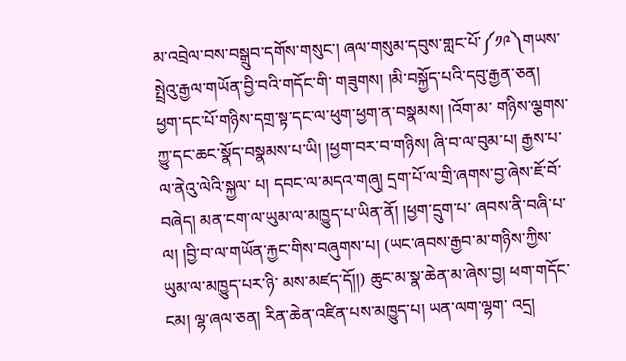མ་འབྲེལ་བས་བསྒྲུབ་དགོས་གསུང་། ཞལ་གསུམ་དབུས་གླང་པོ་༼༡༩༽གཡས་སྤྲེའུ་རྒྱལ་གཡོན་བྱི་བའི་གདོང་གི་ གཟུགས། །མི་བསྐྱོད་པའི་དབུ་རྒྱན་ཅན། ཕྱག་དང་པོ་གཉིས་དགྲ་སྟ་དང་ལ་ཕུག་ཕྱག་ན་བསྣམས། །འོག་མ་ གཉིས་ལྕགས་ཀྱུ་དང་ཆང་སྣོད་བསྣམས་པ་ཡི། །ཕྱག་བར་བ་གཉིས། ཞི་བ་ལ་བུམ་པ། རྒྱས་པ་ལ་ནེའུ་ལེའི་སྐྱལ་ པ། དབང་ལ་མདའ་གཞུ། དྲག་པོ་ལ་གྲི་ཞགས་བྱ་ཞེས་ཇོ་བོ་བཞེད། མན་ངག་ལ་ཡུམ་ལ་མཁྱུད་པ་ཡིན་ནོ། །ཕྱག་དྲུག་པ་ ཞབས་ནི་བཞི་པ་ལ། །བྱི་བ་ལ་གཡོན་རྐྱང་གིས་བཞུགས་པ། (ཡང་ཞབས་རྒྱབ་མ་གཉིས་ཀྱིས་ཡུམ་ལ་མཁྱུད་པར་ཉི་ མས་མཛད་དོ།།) ཆུང་མ་སྣ་ཆེན་མ་ཞེས་བྱ། ཕག་གདོང་ངམ། ལྷ་ཞལ་ཅན། རིན་ཆེན་འཛིན་པས་མཁྱུད་པ། ཡན་ལག་ལྷག་ འདྲ།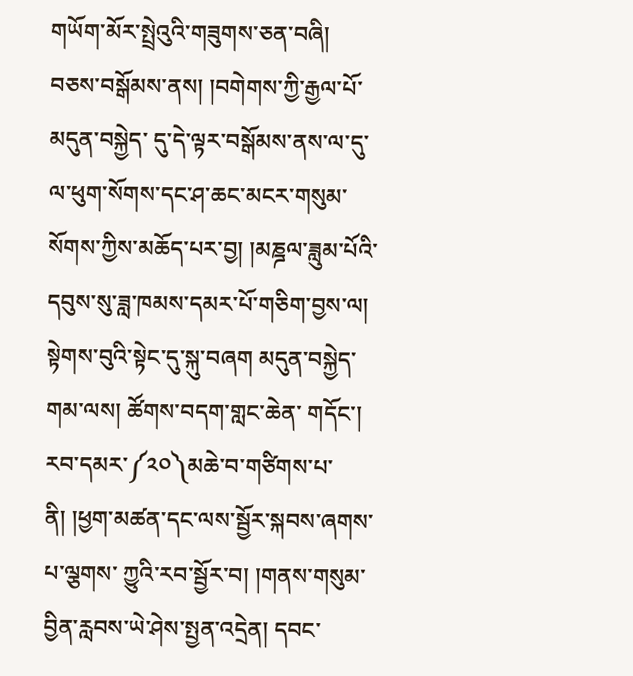གཡོག་མོར་སྤྲེའུའི་གཟུགས་ཅན་བཞི། བཅས་བསྒོམས་ནས། །བགེགས་ཀྱི་རྒྱལ་པོ་མདུན་བསྐྱེད་ དུ་དེ་ལྟར་བསྒོམས་ནས་ལ་དུ་ལ་ཕུག་སོགས་དང་ཤ་ཆང་མངར་གསུམ་སོགས་ཀྱིས་མཆོད་པར་བྱ། །མཎྜལ་ཟླུམ་པོའི་ དབུས་སུ་ཟླ་ཁམས་དམར་པོ་གཅིག་བྱས་ལ། སྟེགས་བུའི་སྟེང་དུ་སྐུ་བཞག མདུན་བསྐྱེད་གམ་ལས། ཚོགས་བདག་གླང་ཆེན་ གདོང་། རབ་དམར་༼༢༠༽མཆེ་བ་གཙིགས་པ་ནི། །ཕྱག་མཚན་དང་ལས་སྦྱོར་སྐབས་ཞགས་པ་ལྕགས་ ཀྱུའི་རབ་སྦྱོར་བ། །གནས་གསུམ་བྱིན་རླབས་ཡེ་ཤེས་སྤྱན་འདྲེན། དབང་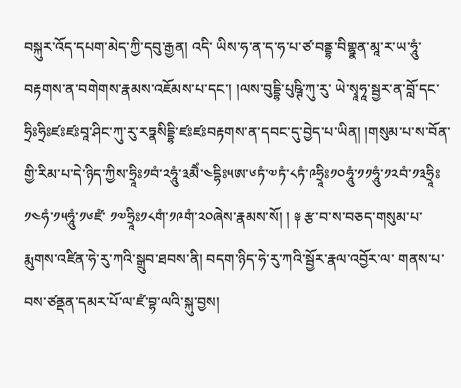བསྐུར་འོད་དཔག་མེད་ཀྱི་དབུ་རྒྱན། འདི་ ཡིས་ཧ་ན་ད་ཧ་པ་ཙ་བནྡྷ་བིགྷྣན་མཱ་ར་ཡ་ཧཱུཾ་བརྟགས་ན་བགེགས་རྣམས་འཇོམས་པ་དང་། །ལས་བུདྡྷི་པུཥྚི་ཀུ་རུ་ ཡེ་སྭཱཧཱ་སྦྱར་ན་བློ་དང་ཧྲིཿཧྲིཿཛཿཛཿབཱ་ཤིང་ཀུ་རུ་རཏྣསིདྡྷི་ཛཿཛཿབརྟགས་ན་དབང་དུ་བྱེད་པ་ཡིན། །གསུམ་པ་ས་བོན་ གྱི་རིམ་པ་དེ་ཉིད་ཀྱིས་ཧྲཱིཿ༡བཾ་༢ཧཱུཾ་༣མཻཾ་༤དྷིཿ༥ཨ་༦ཏཾ་༧ཏཾ་༨ཏཾ་༩ཧྲཱིཿ༡༠ཧཱུཾ་༡༡ཧཱུཾ་༡༢བཾ་༡༣ཧྲཱིཿ༡༤ཧཾ་༡༥ཧཱུཾ་༡༦ཛཾ་ ༡༧ཧྲཱིཿ༡༨གཾ་༡༩གཾ་༢༠ཞེས་རྣམས་སོ། ། ༈ རྩ་བ་ས་བཅད་གསུམ་པ་རྨུགས་འཛིན་ཧེ་རུ་ཀའི་སྒྲུབ་ཐབས་ནི། བདག་ཉིད་ཧེ་རུ་ཀའི་སྦྱོར་རྣལ་འབྱོར་ལ་ གནས་པ་བས་ཙནྡན་དམར་པོ་ལ་ཛཾ་བྷ་ལའི་སྐུ་བྱས།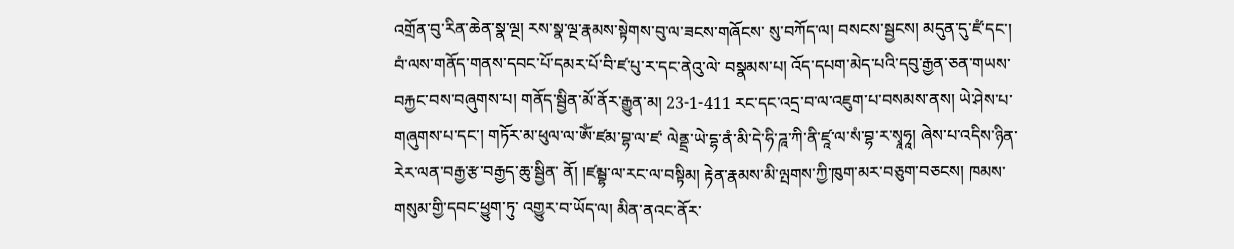འགྲོན་བུ་རིན་ཆེན་སྣ་ལྔ། རས་སྣ་ལྔ་རྣམས་སྟེགས་བུ་ལ་ཟངས་གཞོངས་ སུ་བཀོད་ལ། བསངས་སྦྱངས། མདུན་དུ་ཛཾ་དང་། བཾ་ལས་གནོད་གནས་དབང་པོ་དམར་པོ་བི་ཛ་པུ་ར་དང་ནེའུ་ལེ་ བསྣམས་པ། འོད་དཔག་མེད་པའི་དབུ་རྒྱན་ཅན་གཡས་བརྐྱང་བས་བཞུགས་པ། གནོད་སྦྱིན་མོ་ནོར་རྒྱུན་མ། 23-1-411 རང་དང་འདྲ་བ་ལ་འཇུག་པ་བསམས་ནས། ཡེ་ཤེས་པ་གཞུགས་པ་དང་། གཏོར་མ་ཕུལ་ལ་ༀ་ཛམ་བྷ་ལ་ཛ་ ལེནྡྲ་ཡེ་དྷ་ནཾ་མི་དེ་ཧི་ཌཱ་ཀི་ནི་ཛཱ་ལ་སཾ་བྷ་ར་སྭཱཧཱ། ཞེས་པ་འདིས་ཉིན་རེར་ལན་བརྒྱ་རྩ་བརྒྱད་ཆུ་སྦྱིན་ ནོ། །ཛམྦྷ་ལ་རང་ལ་བསྟིམ། རྟེན་རྣམས་མི་ལྤགས་ཀྱི་ཁུག་མར་བཅུག་བཅངས། ཁམས་གསུམ་གྱི་དབང་ཕྱུག་ཏུ་ འགྱུར་བ་ཡོད་ལ། མིན་ནའང་ནོར་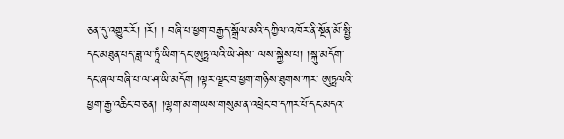ཅན་དུ་འགྱུར་རོ། །རོ། ། བཞི་པ་ཕྱག་བརྒྱད་སྒྲོལ་མའི་དཀྱིལ་འཁོར་ནི་སྔོན་མོ་སྤྱི་དང་མཐུན་པད་ཟླ་ལ་ཏཱཾ་ཡིག་དང་ཨུཏྤ་ལའི་ཡེ་ཤེས་ ལས་སྐྱེས་པ། །སྐུ་མདོག་དང་ཞལ་བཞི་པ་ལ་ཤ་ཡི་མདོག །ལྟར་ལྗང་བ་ཕྱག་གཉིས་ཐུགས་ཀར་ ཨུཏྤལའི་ཕྱག་རྒྱ་འཆིང་བ་ཅན། །ལྷག་མ་གཡས་གསུམ་ན་འཕྲེང་བ་དཀར་པོ་དང་མདའ་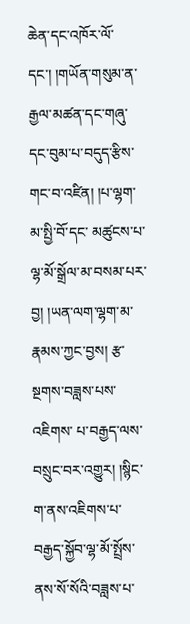ཆེན་དང་འཁོར་ལོ་ དང་། །གཡོན་གསུམ་ན་རྒྱལ་མཚན་དང་གཞུ་དང་བུམ་པ་བདུད་རྩིས་གང་བ་འཛིན། །པ་ལྷག་མ་སྤྱི་བོ་དང་ མཚུངས་པ་ལྷ་མོ་སྒྲོལ་མ་བསམ་པར་བྱ། །ཡན་ལག་ལྷག་མ་རྣམས་ཀྱང་བྱས། རྩ་སྔགས་བཟླས་པས་འཇིགས་ པ་བརྒྱད་ལས་བསྲུང་བར་འགྱུར། །སྙིང་ག་ནས་འཇིགས་པ་བརྒྱད་སྐྱོབ་ལྷ་མོ་སྤྲོས་ནས་སོ་སོའི་བཟླས་པ་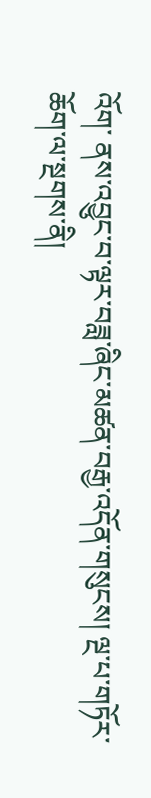འོག་ ནས་འབྱུང་བ་ལྟར་བཟླ་ཞིང་མཚན་བརྒྱ་འདོན་གསུངས། ལྔ་པ་གཏོར་ཆོག་ལ་སྔགས་ནི།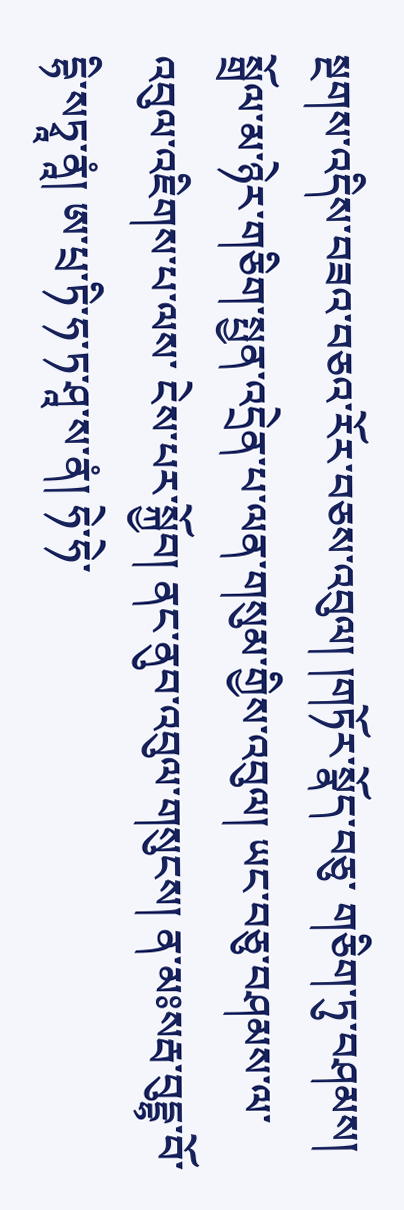སྔགས་འདིས་བཟའ་བཅའ་རོར་བཅས་འབུལ། །གཏོར་སྣོད་བཅུ་ གཅིག་ཏུ་བཤམས། སྒྲོལ་མ་ཉེར་གཅིག་སྤྱན་འདྲེན་པ་ལན་གསུམ་གྱིས་འབུལ། ཡང་བཅུ་བཤམས་ལ་འབུལ་འཇིགས་པ་ལས་ ངེས་པར་སྐྱོབ། ནང་ནུབ་འབུལ་གསུངས། ན་མཿསརྦ་བུདྡྷ་བོ་དྷི་སཏྭཱ་ནཱཾ། ཨ་པྲ་ཏི་ཧ་ཏ་ཤཱ་ས་ནཾ། ཧེ་ཧེ་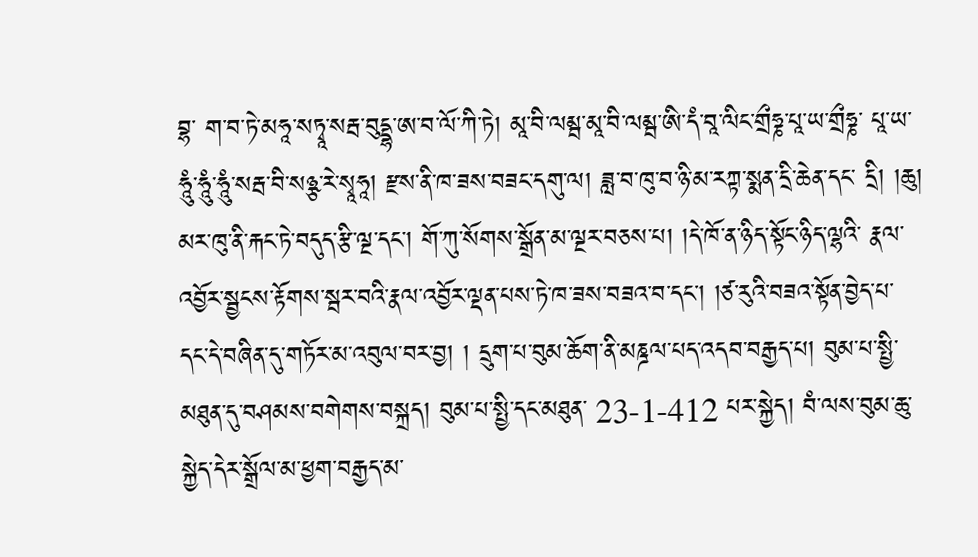བྷ་ ག་བ་ཏེ་མཧཱ་སཏྭཱ་སརྦ་བུདྡྷ་ཨ་བ་ལོ་ཀི་ཏེ། མཱ་བི་ལམྦ་མཱ་བི་ལམྦ་ཨི་དཾ་བཱ་ལིང་གྲྀཧྞ་པཱ་ཡ་གྲྀཧྞ་ པཱ་ཡ་ཧཱུཾ་ཧཱུཾ་ཧཱུཾ་སརྦ་བི་སཉྩ་རེ་སྭཱཧཱ། རྫས་ནི་ཁ་ཟས་བཟང་དགུ་ལ། ཟླ་བ་ཁུ་བ་ཉི་མ་རཀྟ་སྨན་དྲི་ཆེན་དང་ དྲི། །ཆུ། མར་ཁུ་ནི་རྐང་ཏེ་བདུད་རྩི་ལྔ་དང་། གོ་ཀུ་སོགས་སྒྲོན་མ་ལྔར་བཅས་པ། །དེ་ཁོ་ན་ཉིད་སྟོང་ཉིད་ལྷའི་ རྣལ་འབྱོར་སྦྱངས་རྟོགས་སྦར་བའི་རྣལ་འབྱོར་ལྡན་པས་ཏེ་ཁ་ཟས་བཟའ་བ་དང་། །ཙ་རུའི་བཟའ་སྟོན་བྱེད་པ་ དང་དེ་བཞིན་དུ་གཏོར་མ་འབུལ་བར་བྱ། ། དྲུག་པ་བུམ་ཆོག་ནི་མཎྜལ་པད་འདབ་བརྒྱད་པ། བུམ་པ་སྤྱི་མཐུན་དུ་བཤམས་བགེགས་བསྐྲད། བུམ་པ་སྤྱི་དང་མཐུན་ 23-1-412 པར་སྐྱེད། བཾ་ལས་བུམ་ཆུ་སྐྱེད་དེར་སྒྲོལ་མ་ཕྱག་བརྒྱད་མ་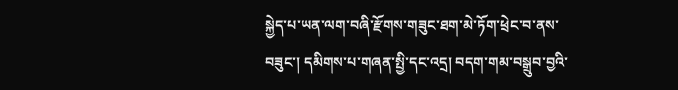སྐྱེད་པ་ཡན་ལག་བཞི་རྫོགས་གཟུང་ཐག་མེ་ཏོག་ཕྲེང་བ་ནས་ བཟུང་། དམིགས་པ་གཞན་སྤྱི་དང་འདྲ། བདག་གམ་བསྒྲུབ་བྱའི་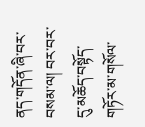ནད་གདོན་ཞི་བར་བསམ་ལ། བར་བར་དུ་མཆོད་བསྟོད་ གཏོར་མ་གསོལ་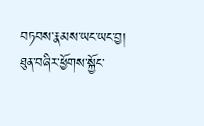བཏབས་རྣམས་ཡང་ཡང་བྱ། ཐུན་བཞིར་ཕྱོགས་སྐྱོང་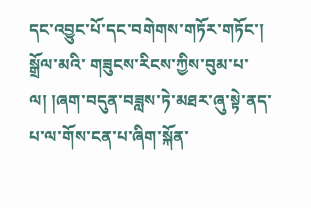དང་འབྱུང་པོ་དང་བགེགས་གཏོར་གཏོང་། སྒྲོལ་མའི་ གཟུངས་རིངས་ཀྱིས་བུམ་པ་ལ། །ཞག་བདུན་བཟླས་ཏེ་མཐར་ཞུ་སྟེ་ནད་པ་ལ་གོས་ངན་པ་ཞིག་སྐོན་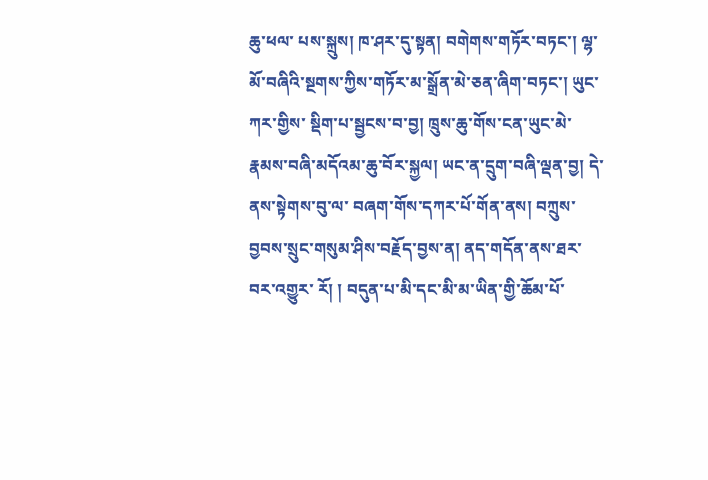ཆུ་ཕལ་ པས་སྐྲུས། ཁ་ཤར་དུ་སྟན། བགེགས་གཏོར་བཏང་། ལྷ་མོ་བཞིའི་སྔགས་ཀྱིས་གཏོར་མ་སྒྲོན་མེ་ཅན་ཞིག་བཏང་། ཡུང་ཀར་གྱིས་ སྡིག་པ་སྦྱངས་བ་བྱ། ཁྲུས་ཆུ་གོས་ངན་ཡུང་མེ་རྣམས་བཞི་མདོའམ་ཆུ་བོར་སྐྱལ། ཡང་ན་དྲུག་བཞི་ལྡན་བྱ། དེ་ནས་སྟེགས་བུ་ལ་ བཞག་གོས་དཀར་པོ་གོན་ནས། བཀྲུས་བྱབས་སྲུང་གསུམ་ཤིས་བརྗོད་བྱས་ན། ནད་གདོན་ནས་ཐར་བར་འགྱུར་ རོ། ། བདུན་པ་མི་དང་མི་མ་ཡིན་གྱི་ཆོམ་པོ་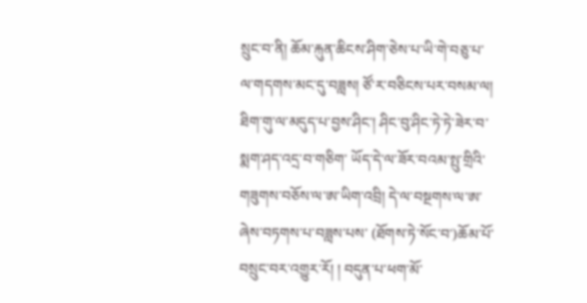སྲུང་བ་ནི། ཆོམ་རྐུན་ཆིངས་ཤིག་ཅེས་པ་ཡི་གེ་བཅུ་པ་ལ་གདགས་མང་དུ་བཟླས། ཙོ་ར་བཅིངས་པར་བསམ་ལ། ཐིག་གུ་ལ་མདུད་པ་བྱས་ཤིང་། ཤིང་བུ་ཤིང་ཏེ་ཏེ་ཟེར་བ་སྨག་ཤད་འདྲ་བ་གཅིག་ ཡོད་དེ་ལ་ཟོར་བའམ་སྤུ་གྲིའི་གཟུགས་བཅོས་ལ་ཨ་ཡིག་འབྲི། དེ་ལ་བསྔགས་ལ་ཨ་ཞེས་བཏགས་པ་བཟླས་པས་ (ཐོགས་ཏེ་སོང་བ་)ཆོམ་པོ་བསྲུང་བར་འགྱུར་རོ། ། བདུན་པ་ཕག་མོ་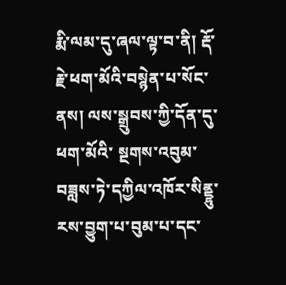རྨི་ལམ་དུ་ཞལ་ལྟ་བ་ནི། རྡོ་རྗེ་ཕག་མོའི་བསྙེན་པ་སོང་ནས། ལས་སྒྲུབས་ཀྱི་དོན་དུ་ཕག་མོའི་ སྔགས་འབུམ་བཟླས་ཏེ་དཀྱིལ་འཁོར་སིནྡྷུ་རས་བྱུག་པ་བུམ་པ་དང་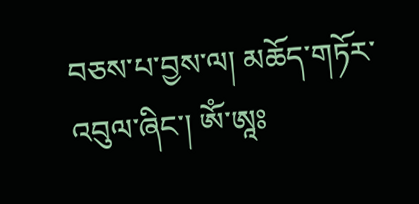བཅས་པ་བྱས་ལ། མཆོད་གཏོར་ འབུལ་ཞིང་། ༀ་ཨཱཿ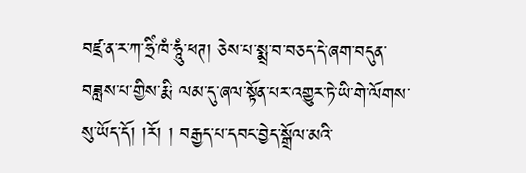བཛྲ་ན་ར་ཀ་ཧྲིཾ་ཁཾ་ཧཱུཾ་ཕཊ། ཅེས་པ་སྨྲ་བ་བཅད་དེ་ཞག་བདུན་བཟླས་པ་གྱིས་རྨི་ ལམ་དུ་ཞལ་སྟོན་པར་འགྱུར་ཏེ་ཡི་གེ་ལོགས་སུ་ཡོད་དོ། །རོ། ། བརྒྱད་པ་དབང་བྱེད་སྒྲོལ་མའི་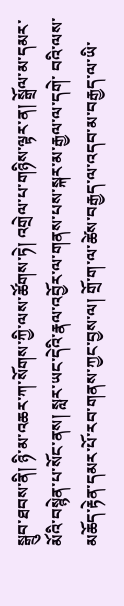སྒྲུབ་ཐབས་ནི། ཉི་མ་འཆར་ཀ་སོགས་ཀྱི་ལས་ཚོགས་ཏེ། འགྲེལ་པ་གཉིས་ལྟར་ན། སྒྲོལ་མ་དམར་མོའི་བསྙེན་པ་སོང་ནས། སླར་ཡང་དེའི་རྣལ་འབྱོར་ལ་གནས་པས་སྐར་མ་རྒྱལ་ལ་དགེ་ བའི་ལས་མཆོད་རྟེན་དམར་པོ་རབ་གནས་ཀྱང་བྱས་ལ། གྲོ་ག་ལ་ཚེས་བརྒྱད་ལ་འདབ་མ་བརྒྱད་ལ་ཡི་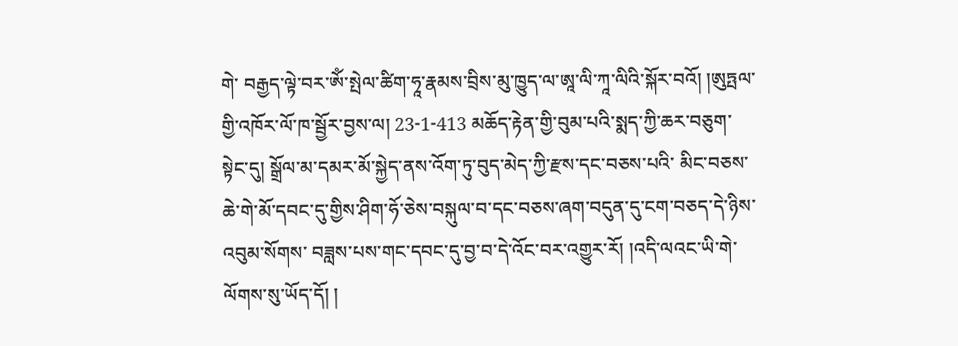གེ་ བརྒྱད་ལྟེ་བར་ༀ་སྤེལ་ཚིག་ཧཱ་རྣམས་བྲིས་མུ་ཁྱུད་ལ་ཨཱ་ལི་ཀཱ་ལིའི་སྐོར་བའོ། །ཨུཏྤལ་གྱི་འཁོར་ལོ་ཁ་སྦྱོར་བྱས་ལ། 23-1-413 མཆོད་རྟེན་གྱི་བུམ་པའི་སྨད་ཀྱི་ཆར་བཅུག་སྟེང་དུ། སྒྲོལ་མ་དམར་མོ་སྐྱེད་ནས་འོག་ཏུ་བུད་མེད་ཀྱི་རྫས་དང་བཅས་པའི་ མིང་བཅས་ཆེ་གེ་མོ་དབང་དུ་གྱིས་ཤིག་ཧོ་ཅེས་བསྐུལ་བ་དང་བཅས་ཞག་བདུན་དུ་ངག་བཅད་དེ་ཉིས་འབུམ་སོགས་ བཟླས་པས་གང་དབང་དུ་བྱ་བ་དེ་འོང་བར་འགྱུར་རོ། །འདི་ལའང་ཡི་གེ་ལོགས་སུ་ཡོད་དོ། །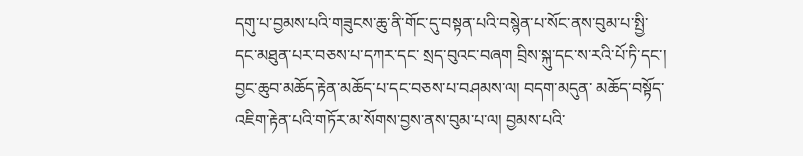དགུ་པ་བྱམས་པའི་གཟུངས་ཆུ་ནི་གོང་དུ་བསྟན་པའི་བསྙེན་པ་སོང་ནས་བུམ་པ་སྤྱི་དང་མཐུན་པར་བཅས་པ་དཀར་དང་ སྲད་བུའང་བཞག བྲིས་སྐུ་དང་ས་རའི་པོ་ཏི་དང་། བྱང་ཆུབ་མཆོད་རྟེན་མཆོད་པ་དང་བཅས་པ་བཤམས་ལ། བདག་མདུན་ མཆོད་བསྟོད་འཇིག་རྟེན་པའི་གཏོར་མ་སོགས་བྱས་ནས་བུམ་པ་ལ། བྱམས་པའི་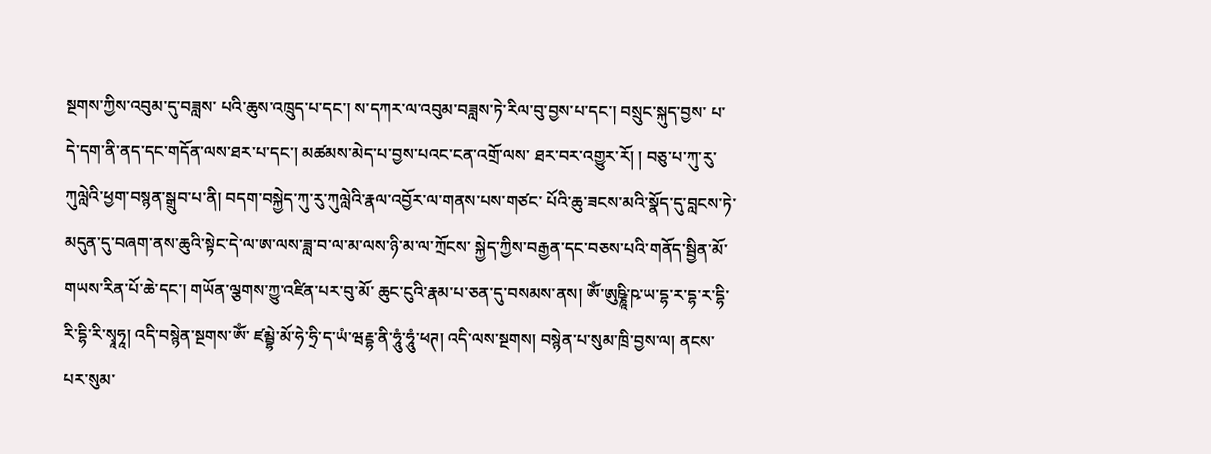སྔགས་ཀྱིས་འབུམ་དུ་བཟླས་ པའི་ཆུས་འཁྲུད་པ་དང་། ས་དཀར་ལ་འབུམ་བཟླས་ཏེ་རིལ་བུ་བྱས་པ་དང་། བསྲུང་སྐུད་བྱས་ པ་དེ་དག་ནི་ནད་དང་གདོན་ལས་ཐར་པ་དང་། མཚམས་མེད་པ་བྱས་པའང་ངན་འགྲོ་ལས་ ཐར་བར་འགྱུར་རོ། ། བཅུ་པ་ཀུ་རུ་ཀུལླེའི་ཕྱག་བསྙན་སྒྲུབ་པ་ནི། བདག་བསྐྱེད་ཀུ་རུ་ཀུལླེའི་རྣལ་འབྱོར་ལ་གནས་པས་གཙང་ པོའི་ཆུ་ཟངས་མའི་སྣོད་དུ་བླངས་ཏེ་མདུན་དུ་བཞག་ནས་ཆུའི་སྟེང་དེ་ལ་ཨ་ལས་ཟླ་བ་ལ་མ་ལས་ཉི་མ་ལ་ཀྲོངས་ སྐྱེད་ཀྱིས་བརྒྱན་དང་བཅས་པའི་གནོད་སྦྱིན་མོ་གཡས་རིན་པོ་ཆེ་དང་། གཡོན་ལྕགས་ཀྱུ་འཛིན་པར་བུ་མོ་ ཆུང་ངུའི་རྣམ་པ་ཅན་དུ་བསམས་ནས། ༀ་ཨུཥྞཱི་ཥ་ཡ་དྷ་ར་དྷ་ར་དྷི་རི་དྷི་རི་སྭཱཧཱ། འདི་བསྙེན་སྔགས་ༀ་ ཛམྦྷེ་མོ་ཧེ་ཧྲི་ད་ཡཾ་ཝརྡྷ་ནི་ཧཱུཾ་ཧཱུཾ་ཕཊ། འདི་ལས་སྔགས། བསྙེན་པ་སུམ་ཁྲི་བྱས་ལ། ནངས་པར་སུམ་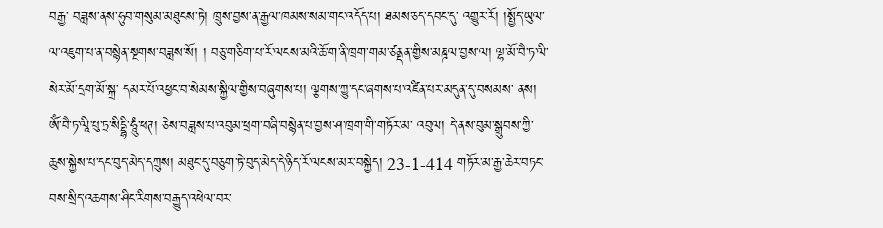བརྒྱ་ བཟླས་ནས་ཧུབ་གསུམ་མཐུངས་ཏེ། ཁྲུས་བྱས་ན་རྒྱལ་ཁམས་སམ་གང་འདོད་པ། ཐམས་ཅད་དབང་དུ་ འགྱུར་རོ། །སྤྱོད་ཡུལ་ལ་འཇུག་པ་ན་བསྙེན་སྔགས་བཟླས་སོ། ། བཅུ་གཅིག་པ་རོ་ལངས་མའི་ཆོ་ག་ནི་ཁྲག་གམ་ཙནྡན་གྱིས་མཎྜལ་བྱས་ལ། ལྷ་མོ་བཻ་ཏ་ལི་སེར་མོ་དྲག་མོ་སྐྲ་ དམར་པོ་འཕྱང་བ་སེམས་སྐྱིལ་གྱིས་བཞུགས་པ། ལྕགས་ཀྱུ་དང་ཞགས་པ་འཛིན་པར་མདུན་དུ་བསམས་ ནས། ༀ་བཻ་ཏ་ལཱི་པུ་ཏྲ་སིདྡྷི་ཧཱུཾ་ཕཊ། ཅེས་བཟླས་པ་འབུམ་ཕྲག་བཞི་བསྙེན་པ་བྱས་ཤ་ཁྲག་གི་གཏོར་མ་ འབུལ། དེ་ནས་བུམ་སྒྲུབས་ཀྱི་ཆུས་སྐྱེས་པ་དང་བུད་མེད་དཀྲུས། མཐུང་དུ་བཅུག་ཏེ་བུད་མེད་དེ་ཉིད་རོ་ལངས་མར་བསྐྱེད། 23-1-414 གཏོར་མ་རྒྱ་ཆེར་བཏང་བས་སྲིད་འཆགས་ཤིང་རིགས་བརྒྱུད་འཕེལ་བར་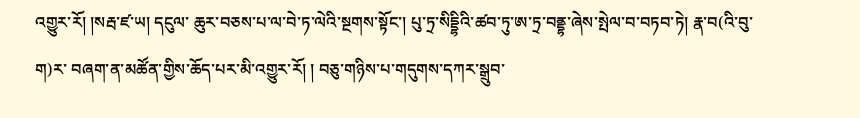འགྱུར་རོ། །སརྦ་ཛ་ཡ། དངུལ་ ཆུར་བཅས་པ་ལ་བེ་ཏ་ལེའི་སྔགས་སྟོང་། པུ་ཏྲ་སིདྡྷིའི་ཚབ་ཏུ་ཨ་ཏྲ་བནྡྷ་ཞེས་སྤེལ་བ་བཏབ་ཏེ། རྣ་བ(འི་བུ་ག)ར་ བཞག་ན་མཚོན་གྱིས་ཆོད་པར་མི་འགྱུར་རོ། ། བཅུ་གཉིས་པ་གདུགས་དཀར་སྒྲུབ་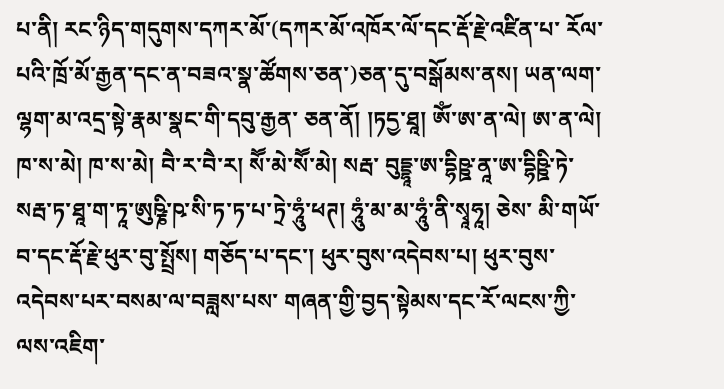པ་ནི། རང་ཉིད་གདུགས་དཀར་མོ་(དཀར་མོ་འཁོར་ལོ་དང་རྡོ་རྗེ་འཛིན་པ་ རོལ་པའི་ཁྲོ་མོ་རྒྱན་དང་ན་བཟའ་སྣ་ཚོགས་ཅན་)ཅན་དུ་བསྒོམས་ནས། ཡན་ལག་ལྷག་མ་འདྲ་སྟེ་རྣམ་སྣང་གི་དབུ་རྒྱན་ ཅན་ནོ། །ཏདྱ་ཐཱ། ༀ་ཨ་ན་ལེ། ཨ་ན་ལེ། ཁ་ས་མེ། ཁ་ས་མེ། བཻ་ར་བཻ་ར། སཽ་མེ་སཽ་མེ། སརྦ་ བུདྡྷཱ་ཨ་དྷིཥྛ་ནཱ་ཨ་དྷིཥྛི་ཏེ་སརྦ་ཏ་ཐཱ་ག་ཏཱ་ཨུཥྞི་ཥ་སི་ཏ་ཏ་པ་ཏྲེ་ཧཱུཾ་ཕཊ། ཧཱུཾ་མ་མ་ཧཱུཾ་ནི་སྭཱཧཱ། ཅེས་ མི་གཡོ་བ་དང་རྡོ་རྗེ་ཕུར་བུ་སྤྲོས། གཅོད་པ་དང་། ཕུར་བུས་འདེབས་པ། ཕུར་བུས་འདེབས་པར་བསམ་ལ་བཟླས་པས་ གཞན་གྱི་བྱད་སྟེམས་དང་རོ་ལངས་ཀྱི་ལས་འཇིག་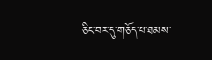ཅིང་བར་དུ་གཅོད་པ་ཐམས་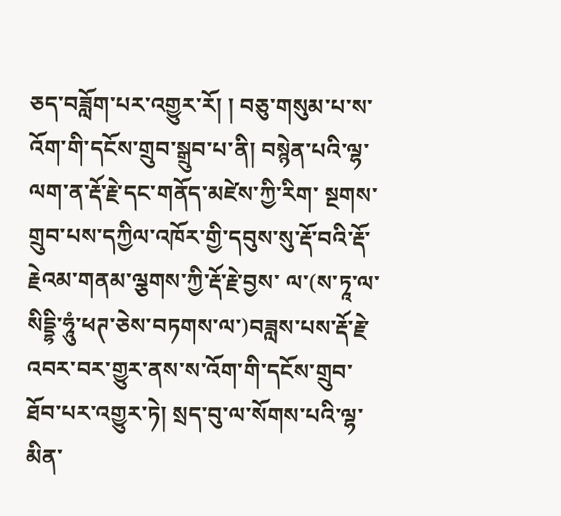ཅད་བཟློག་པར་འགྱུར་རོ། ། བཅུ་གསུམ་པ་ས་འོག་གི་དངོས་གྲུབ་སྒྲུབ་པ་ནི། བསྙེན་པའི་ལྷ་ལག་ན་རྡོ་རྗེ་དང་གནོད་མཛེས་ཀྱི་རིག་ སྔགས་གྲུབ་པས་དཀྱིལ་འཁོར་གྱི་དབུས་སུ་རྡོ་བའི་རྡོ་རྗེའམ་གནམ་ལྕགས་ཀྱི་རྡོ་རྗེ་བྱས་ ལ་(ས་ཏཱ་ལ་སིདྡྷི་ཧཱུཾ་ཕཊ་ཅེས་བཏགས་ལ་)བཟླས་པས་རྡོ་རྗེ་འབར་བར་གྱུར་ནས་ས་འོག་གི་དངོས་གྲུབ་ ཐོབ་པར་འགྱུར་ཏེ། སྲད་བུ་ལ་སོགས་པའི་ལྷ་མིན་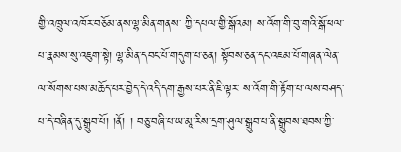གྱི་འཁྲུལ་འཁོར་བཅོམ་ནས་ལྷ་མིན་གནས་ ཀྱི་དཔལ་གྱི་སྒོའམ། ས་འོག་གི་བུ་གའི་སྒོ་ཕལ་པ་རྣམས་སུ་འཇུག་སྟེ། ལྷ་མིན་དབང་པོ་གདུག་པ་ཅན། སྟོབས་ཅན་དང་འཇམ་པོ་གཞན་ལེན་ལ་སོགས་པས་མཆོད་པར་བྱེད་དེ་འདི་དག་རྒྱས་པར་ནི་ཇི་ལྟར་ ས་འོག་གི་རྟོག་པ་ལས་བཤད་པ་དེ་བཞིན་དུ་སྒྲུབ་པོ། །ནོ། ། བཅུ་བཞི་པ་ཡ་མཱ་རིས་དྲག་ཤུལ་སྒྲུབ་པ་ནི་སྒྲུབས་ཐབས་ཀྱི་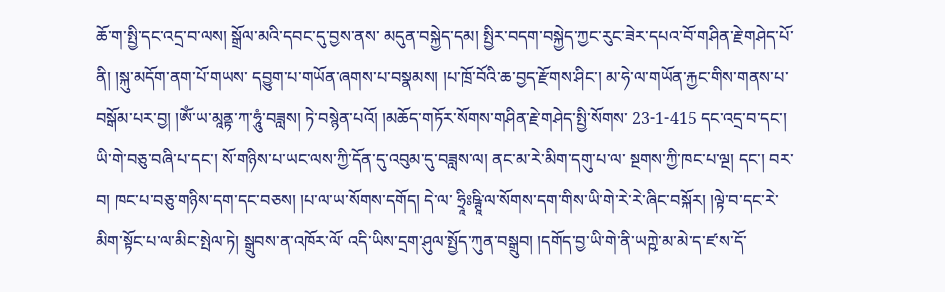ཆོ་ག་སྤྱི་དང་འདྲ་བ་ལས། སྒྲོལ་མའི་དབང་དུ་བྱས་ནས་ མདུན་བསྐྱེད་དམ། སྤྱིར་བདག་བསྐྱེད་ཀྱང་རུང་ཟེར་དཔའ་བོ་གཤིན་རྗེ་གཤེད་པོ་ནི། །སྐུ་མདོག་ནག་པོ་གཡས་ དབྱུག་པ་གཡོན་ཞགས་པ་བསྣམས། །པ་ཁྲོ་བོའི་ཆ་བྱད་རྫོགས་ཤིང་། མ་ཧེ་ལ་གཡོན་རྐྱང་གིས་གནས་པ་ བསྒོམ་པར་བྱ། །ༀ་ཡ་མཱནྟ་ཀ་ཧཱུཾ་བཟླས། ཏེ་བསྙེན་པའོ། །མཆོད་གཏོར་སོགས་གཤིན་རྗེ་གཤེད་སྤྱི་སོགས་ 23-1-415 དང་འདྲ་བ་དང་། ཡི་གེ་བཅུ་བཞི་པ་དང་། སོ་གཉིས་པ་ཡང་ལས་ཀྱི་དོན་དུ་འབུམ་དུ་བཟླས་ལ། ནང་མ་རེ་མིག་དགུ་པ་ལ་ སྔགས་ཀྱི་ཁང་པ་ལྔ། དང་། བར་བ། ཁང་པ་བཅུ་གཉིས་དག་དང་བཅས། །པ་ལ་ཡ་སོགས་དགོད། དེ་ལ་ ཧྲཱིཿཥྚཱི་ལ་སོགས་དག་གིས་ཡི་གེ་རེ་རེ་ཞིང་བསྐོར། །ལྟེ་བ་དང་རེ་མིག་སྟོང་པ་ལ་མིང་སྤེལ་ཏེ། སྒྲུབས་ན་འཁོར་ལོ་ འདི་ཡིས་དྲག་ཤུལ་སྤྱོད་ཀུན་བསྒྲུབ། །དགོད་བྱ་ཡི་གེ་ནི་ཡཀྵེ་མ་མེ་ད་ཛ་ས་དོ་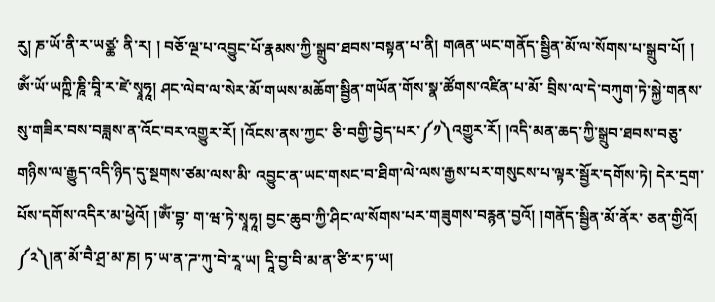རུ། ཎ་ཡོ་ནི་ར་ཡཙྪ་ ནི་ར། ། བཅོ་ལྔ་པ་འབྱུང་པོ་རྣམས་ཀྱི་སྒྲུབ་ཐབས་བསྟན་པ་ནི། གཞན་ཡང་གནོད་སྦྱིན་མོ་ལ་སོགས་པ་སྒྲུབ་པོ། ། ༀ་ཡོ་ཡཀྵི་ཎཱི་བཱི་ར་ཛེ་སྭཱཧཱ། ཤང་ལེབ་ལ་སེར་མོ་གཡས་མཆོག་སྦྱིན་གཡོན་གོས་སྣ་ཚོགས་འཛིན་པ་མོ་ བྲིས་ལ་དེ་བཀུག་ཏེ་སྐྱེ་གནས་སུ་གཟིར་བས་བཟླས་ན་འོང་བར་འགྱུར་རོ། །འོངས་ནས་ཀྱང་ ཅི་བགྱི་བྱེད་པར་༼༡༽འགྱུར་རོ། །འདི་མན་ཆད་ཀྱི་སྒྲུབ་ཐབས་བཅུ་གཉིས་ལ་རྒྱུད་འདི་ཉིད་དུ་སྔགས་ཙམ་ལས་མི་ འབྱུང་ན་ཡང་གསང་བ་ཐིག་ལེ་ལས་རྒྱས་པར་གསུངས་པ་ལྟར་སྦྱོར་དགོས་ཏེ། དེར་དྲག་པོས་དགོས་འདིར་མ་ཕྱེའོ། །ༀ་བྷ་ ག་ཝ་ཏེ་སྭཱཧཱ། བྱང་ཆུབ་ཀྱི་ཤིང་ལ་སོགས་པར་གཟུགས་བརྙན་བྱའོ། །གནོད་སྦྱིན་མོ་ནོར་ ཅན་གྱིའོ། ༼༢༽།ན་མོ་བཻ་ཤྲ་མ་ཎ། ཏ་ཡ་ན་ཌ་ཀུ་བེ་རཱ་ཡ། དཱི་བྱ་བི་མ་ན་ཙི་ར་ཏ་ཡ།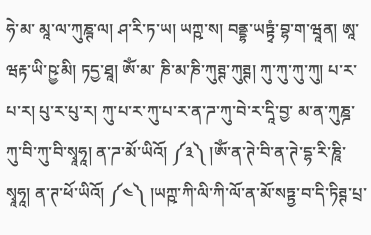ཧེ་མ་ མཱ་ལ་ཀུཎྚ་ལ། ཤ་རི་ཏ་ཡ། ཡཀྵ་ས། བནྡྷ་ཡཏྟྭཾ་བྷ་ག་ཝཱན། ཨཱ་ཝརྟ་ཡི་ཥྱ་མི། ཏདྱ་ཐཱ། ༀ་མ་ ཎི་མ་ཎི་ཀུཊྚ་ཀུཊྚ། ཀུ་ཀུ་ཀུ་ཀུ། པ་ར་པ་ར། པུ་ར་པུ་ར། ཀུ་པ་ར་ཀུ་པ་ར་ན་ཌ་ཀུ་བེ་ར་དཱི་བྱ་ མ་ན་ཀུཎྜ་ཀུ་བི་ཀུ་བི་སྭཱཧཱ། ན་ཌ་མོ་ཡིའོ། ༼༣༽ །ༀ་ན་ཊེ་བི་ན་ཊེ་དྷ་རི་ཎཱི་སྭཱཧཱ། ན་ཊ་ཕོ་ཡིའོ། ༼༤༽ །ཡཀྵ་ཀི་ལི་ཀི་ལོ་ན་མོ་སཏྟྱ་བ་དི་ཏིཊྚ་པྲ་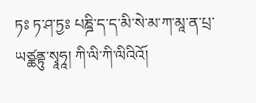ཏཿ ཏ་ཤ་ཏྱཿ པཎྜི་ད་ད་མི་སེ་མ་ཀ་མཱ་ན་པྲ་ ཡཙྪནྟུ་སྭཱཧཱ། ཀི་ལི་ཀི་ལིའིའོ།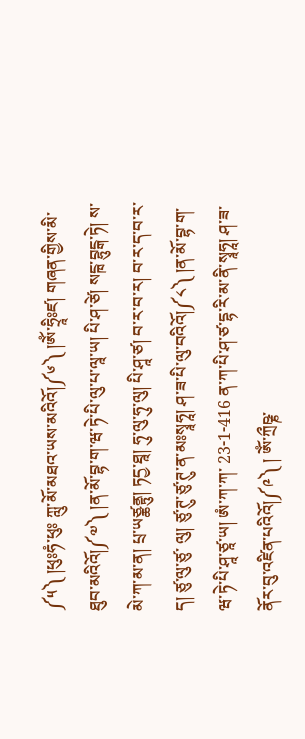༼༥༽ །ཕུཿཧཾ་ཕུཿ ཀླུ་མོ་མཐའ་ཡས་མའིའོ།༼༦༽ །ༀ་ཧྲཱིཿཛ། གཞན་གྱིས་མི་ཐུབ་མའིའོ།༼༧༽ །ན་མོ་བྷ་ག་ཝ་ཏེ་པི་ལུ་པ་ལཱ་ཡ། པི་ཤ་ཙེ། སངྑ་བྷུངྒ་ཏེ། ས་ མེ་ཀ་མ་ན། པྲ་ཡཙྪནྟུ། ཏདྱ་ཐཱ། ཧུ་ལུ་ཧུ་ལུ། པི་ཤཱ་ཙ། བ་ར་བ་ར། བ་ར་ད་བ་ར་ད། ཙུ་ལུ་ཙུ་ ལུ། ཙུ་ཊུ་ཙུ་ཊུ་ན་མཿསྭཱཧཱ། ཤ་ཟ་པི་ལུ་བའིའོ།༼༨༽ །ན་མོ་བྷ་ག་ཝ་ཏེ་པི་ཤཱ་ཙཱ་ཡ། ཨཾ་ཀ་ཀ་ 23-1-416 ན་ཀ་པི་ཤ་ཙ་དྷ་རི་མ་ནི་སྭཱཧཱ། ཤ་ཟ་ནོར་བུ་འཛིན་པའིའོ།༼༩༽ ། ༀ་ཀྲྀཥྞ་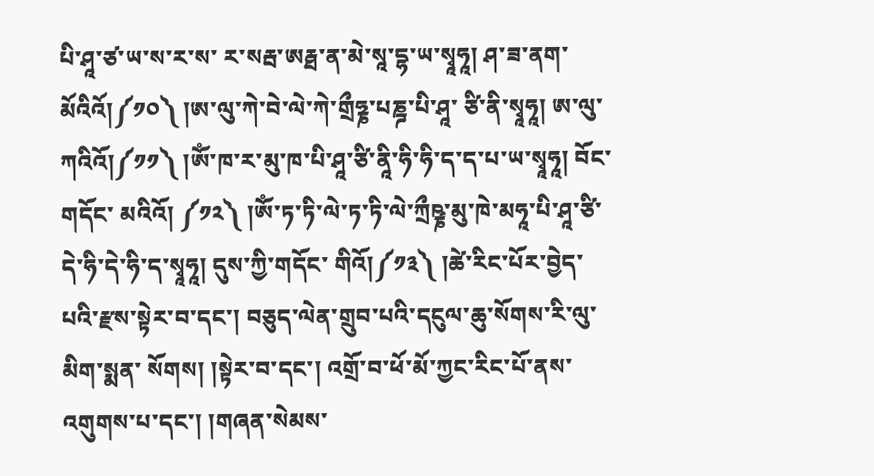པི་ཤཱ་ཙ་ཡ་ས་ར་ས་ ར་སརྦ་ཨརྠ་ན་མེ་སཱ་དྷ་ཡ་སྭཱཧཱ། ཤ་ཟ་ནག་མོའིའོ།༼༡༠༽ །ཨ་ལུ་ཀེ་བེ་ལེ་ཀེ་གྲྀཧྞ་པཎྜ་པི་ཤཱ་ ཙི་ནི་སྭཱཧཱ། ཨ་ལུ་ཀའིའོ།༼༡༡༽ །ༀ་ཁ་ར་མུ་ཁ་པི་ཤཱ་ཙི་ནཱི་ཧི་ཧི་ད་ད་པ་ཡ་སྭཱཧཱ། བོང་གདོང་ མའིའོ། ༼༡༢༽ །ༀ་ཏ་ཏི་ལེ་ཏ་ཏི་ལེ་ཀྲྀཥྞ་མུ་ཁེ་མཧཱ་པི་ཤཱ་ཙི་དེ་ཧི་དེ་ཧི་ད་སྭཱཧཱ། དུས་ཀྱི་གདོང་ གིའོ།༼༡༣༽ །ཚེ་རིང་པོར་བྱེད་པའི་རྫས་སྟེར་བ་དང་། བཅུད་ལེན་གྲུབ་པའི་དངུལ་ཆུ་སོགས་རི་ལུ་མིག་སྨན་ སོགས། །སྟེར་བ་དང་། འགྲོ་བ་ཕོ་མོ་ཀྱང་རིང་པོ་ནས་འགུགས་པ་དང་། །གཞན་སེམས་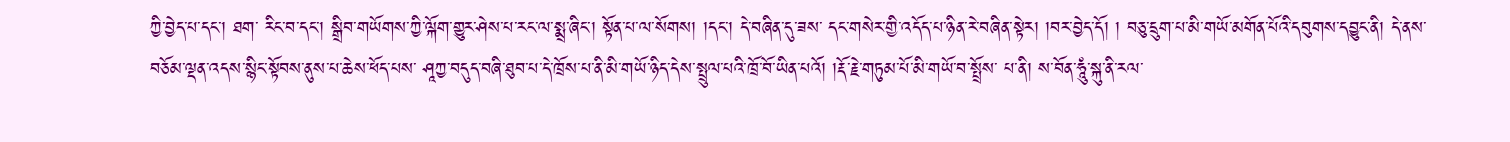ཀྱི་བྱེད་པ་དང་། ཐག་ རིང་བ་དང་། སྒྲིབ་གཡོགས་ཀྱི་ལྐོག་གྱུར་ཤེས་པ་རང་ལ་སྨྲ་ཞིང་། སྟོན་པ་ལ་སོགས། །དང་། དེ་བཞིན་དུ་ཟས་ དང་གསེར་གྱི་འདོད་པ་ཉིན་རེ་བཞིན་སྟེར། །བར་བྱེད་དོ། ། བཅུ་དྲུག་པ་མི་གཡོ་མགོན་པོའི་དབུགས་དབྱུང་ནི། དེ་ནས་བཅོམ་ལྡན་འདས་སྙིང་སྟོབས་ནུས་པ་ཆེས་ཕོད་པས་ ཤཱཀྱ་བདུད་བཞི་ཐུབ་པ་དེ་ཁྲོས་པ་ནི་མི་གཡོ་ཉིད་དེས་སྤྲུལ་པའི་ཁྲོ་བོ་ཡིན་པའོ། །རྡོ་རྗེ་གཏུམ་པོ་མི་གཡོ་བ་སྤྲོས་ པ་ནི། ས་བོན་ཧཱུཾ་སྐུ་ནི་རལ་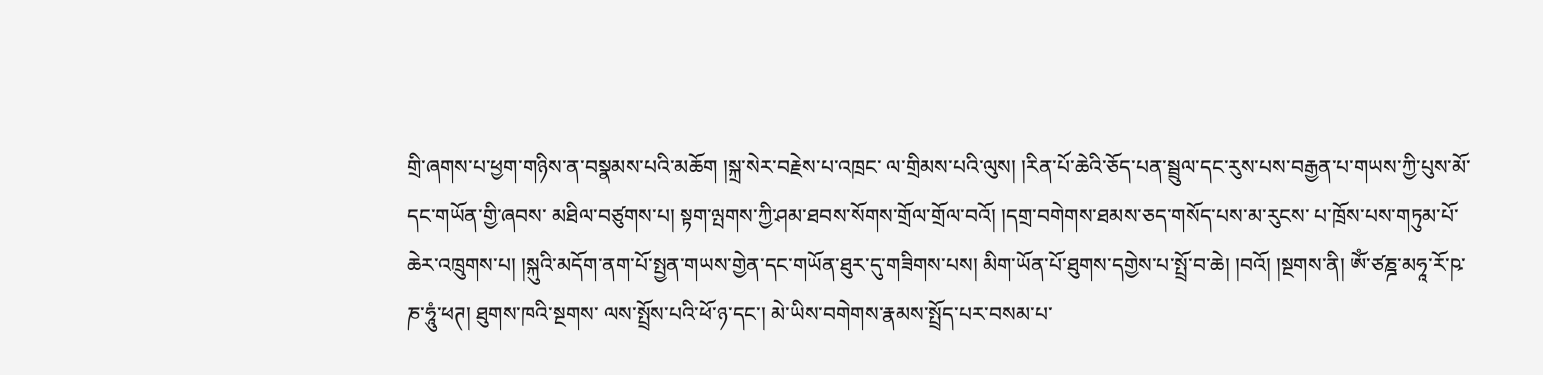གྲི་ཞགས་པ་ཕྱག་གཉིས་ན་བསྣམས་པའི་མཆོག །སྐྲ་སེར་བརྗེས་པ་འཁྲང་ ལ་གྲིམས་པའི་ལུས། །རིན་པོ་ཆེའི་ཅོད་པན་སྦྲུལ་དང་རུས་པས་བརྒྱན་པ་གཡས་ཀྱི་པུས་མོ་དང་གཡོན་གྱི་ཞབས་ མཐིལ་བཙུགས་པ། སྟག་ལྤགས་ཀྱི་ཤམ་ཐབས་སོགས་གྲོལ་གྲོལ་བའོ། །དགྲ་བགེགས་ཐམས་ཅད་གསོད་པས་མ་རུངས་ པ་ཁྲོས་པས་གཏུམ་པོ་ཆེར་འཁྲུགས་པ། །སྐུའི་མདོག་ནག་པོ་སྤྱན་གཡས་གྱེན་དང་གཡོན་ཐུར་དུ་གཟིགས་པས། མིག་ཡོན་པོ་ཐུགས་དགྱེས་པ་སྤྲོ་བ་ཆེ། །བའོ། །སྔགས་ནི། ༀ་ཙཎྜ་མཧཱ་རོ་ཥ་ཎ་ཧཱུཾ་ཕཊ། ཐུགས་ཁའི་སྔགས་ ལས་སྤྲོས་པའི་ཕོ་ཉ་དང་། མེ་ཡིས་བགེགས་རྣམས་སྤྲོད་པར་བསམ་པ་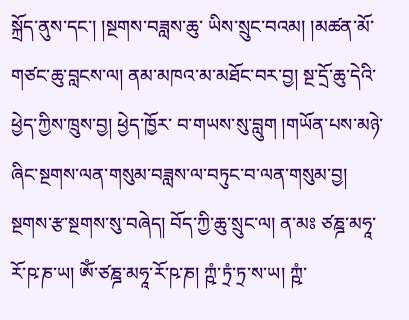སྐྲོད་ནུས་དང་། །སྔགས་བཟླས་ཆུ་ ཡིས་སྲུང་བའམ། །མཚན་མོ་གཙང་ཆུ་བླངས་ལ། ནམ་མཁའ་མ་མཐོང་བར་བྱ། སྔ་དྲོ་ཆུ་དེའི་ཕྱེད་ཀྱིས་ཁྲུས་བྱ། ཕྱེད་ཁྱོར་ བ་གཡས་སུ་བླུག །གཡོན་པས་མཉེ་ཞིང་སྔགས་ལན་གསུམ་བཟླས་ལ་བཏུང་བ་ལན་གསུམ་བྱ། སྔགས་རྩ་སྔགས་སུ་བཞེད། བོད་ཀྱི་ཆུ་སྲུང་ལ། ན་མཿ ཙཎྜ་མཧཱ་རོ་ཥ་ཎ་ཡ། ༀ་ཙཎྜ་མཧཱ་རོ་ཥ་ཎ། ཀྵཾ་ཏྲཾ་ཏྲ་ས་ཡ། ཀྵཾ་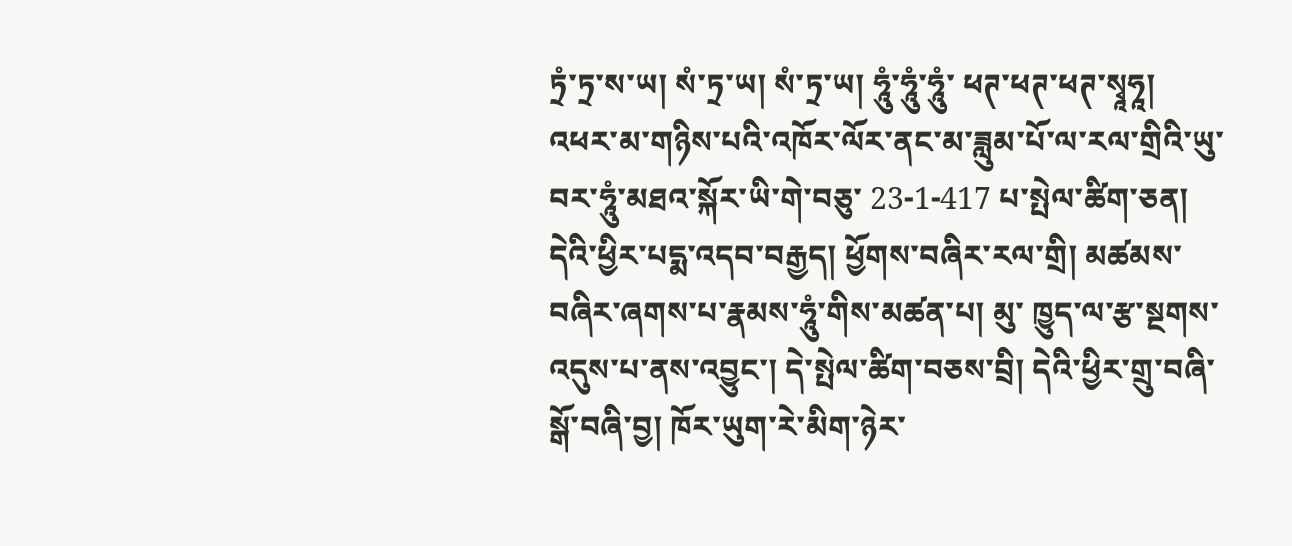ཏྲཾ་ཏྲ་ས་ཡ། སཾ་ཏྲ་ཡ། སཾ་ཏྲ་ཡ། ཧཱུཾ་ཧཱུཾ་ཧཱུཾ་ ཕཊ་ཕཊ་ཕཊ་སྭཱཧཱ། འཕར་མ་གཉིས་པའི་འཁོར་ལོར་ནང་མ་ཟླུམ་པོ་ལ་རལ་གྲིའི་ཡུ་བར་ཧཱུཾ་མཐའ་སྐོར་ཡི་གེ་བཅུ་ 23-1-417 པ་སྤེལ་ཚིག་ཅན། དེའི་ཕྱིར་པདྨ་འདབ་བརྒྱད། ཕྱོགས་བཞིར་རལ་གྲི། མཚམས་བཞིར་ཞགས་པ་རྣམས་ཧཱུཾ་གིས་མཚན་པ། མུ་ ཁྱུད་ལ་རྩ་སྔགས་འདུས་པ་ནས་འབྱུང་། དེ་སྤེལ་ཚིག་བཅས་བྲི། དེའི་ཕྱིར་གྲུ་བཞི་སྒོ་བཞི་བྱ། ཁོར་ཡུག་རེ་མིག་ཉེར་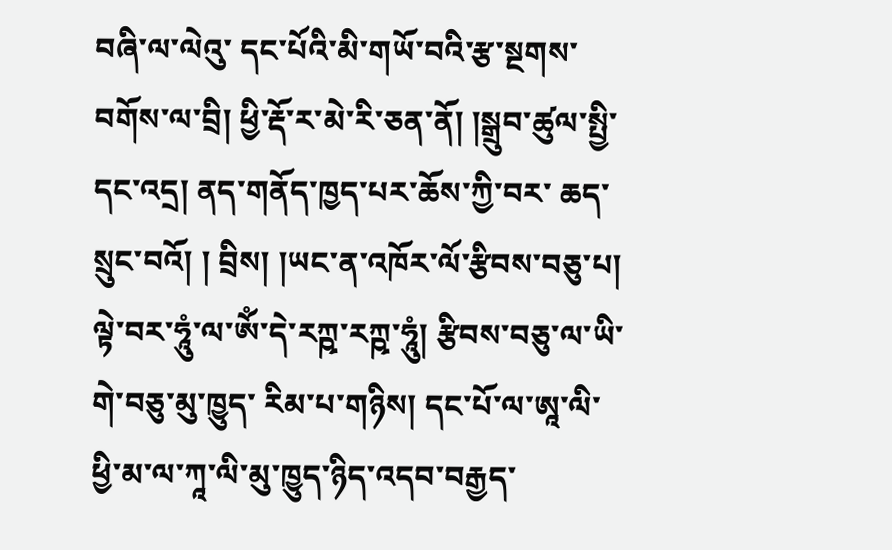བཞི་ལ་ལེའུ་ དང་པོའི་མི་གཡོ་བའི་རྩ་སྔགས་བགོས་ལ་བྲི། ཕྱི་རྡོ་ར་མེ་རི་ཅན་ནོ། །སྒྲུབ་ཚུལ་སྤྱི་དང་འདྲ། ནད་གནོད་ཁྱད་པར་ཆོས་ཀྱི་བར་ ཆད་སྲུང་བའོ། ། བྲིས། །ཡང་ན་འཁོར་ལོ་རྩིབས་བཅུ་པ། ལྟེ་བར་ཧཱུཾ་ལ་ༀ་དེ་རཀྵ་རཀྵ་ཧཱུཾ། རྩིབས་བཅུ་ལ་ཡི་གེ་བཅུ་མུ་ཁྱུད་ རིམ་པ་གཉིས། དང་པོ་ལ་ཨཱ་ལི་ཕྱི་མ་ལ་ཀཱ་ལི་མུ་ཁྱུད་ཉིད་འདབ་བརྒྱད་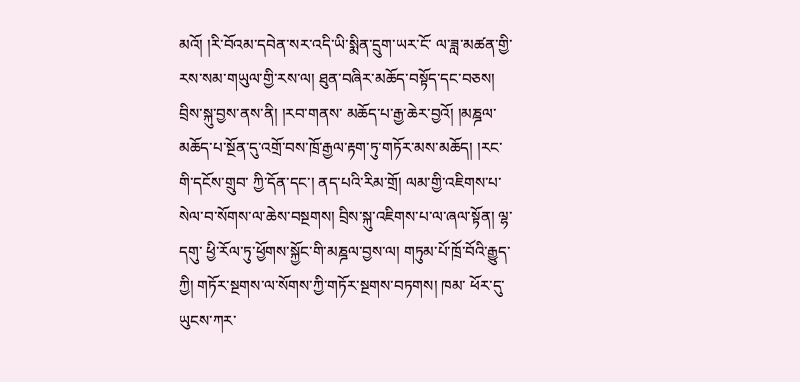མའོ། །རི་བོའམ་དབེན་སར་འདི་ཡི་སྨིན་དྲུག་ཡར་ངོ་ ལ་ཟླ་མཚན་གྱི་རས་སམ་གཡུལ་གྱི་རས་ལ། ཐུན་བཞིར་མཆོད་བསྟོད་དང་བཅས། བྲིས་སྐུ་བྱས་ནས་ནི། །རབ་གནས་ མཆོད་པ་རྒྱ་ཆེར་བྱའོ། །མཎྜལ་མཆོད་པ་སྔོན་དུ་འགྲོ་བས་ཁྲོ་རྒྱལ་རྟག་ཏུ་གཏོར་མས་མཆོད། །རང་གི་དངོས་གྲུབ་ ཀྱི་དོན་དང་། ནད་པའི་རིམ་གྲོ། ལམ་གྱི་འཇིགས་པ་སེལ་བ་སོགས་ལ་ཆེས་བསྔགས། བྲིས་སྐུ་འཇིགས་པ་ལ་ཞལ་སྟོན། ལྷ་དགུ་ ཕྱི་རོལ་ཏུ་ཕྱོགས་སྐྱོང་གི་མཎྜལ་བྱས་ལ། གཏུམ་པོ་ཁྲོ་བོའི་རྒྱུད་ཀྱི། གཏོར་སྔགས་ལ་སོགས་ཀྱི་གཏོར་སྔགས་བཏགས། ཁམ་ ཕོར་དུ་ཡུངས་ཀར་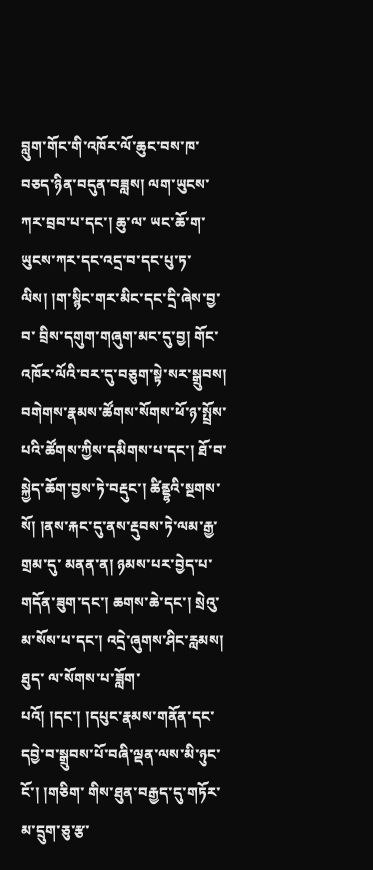བླུག་གོང་གི་འཁོར་ལོ་ཆུང་བས་ཁ་བཅད་ཉིན་བདུན་བཟླས། ལག་ཡུངས་ཀར་བྲབ་པ་དང་། ཆུ་ལ་ ཡང་ཆོ་ག་ཡུངས་ཀར་དང་འདྲ་བ་དང་པུ་ཏ་ལིས། །ག་སྙིང་གར་མིང་དང་དྲི་ཞེས་བྱ་བ་ བྲིས་དགུག་གཞུག་མང་དུ་བྱ། གོང་འཁོར་ལོའི་བར་དུ་བཅུག་སྟེ་སར་སྒྲུབས། བགེགས་རྣམས་ཚོགས་སོགས་ཕོ་ཉ་སྤྲོས་ པའི་ཚོགས་ཀྱིས་དམིགས་པ་དང་། ཐོ་བ་སྐྱེད་ཆོག་བྱས་ཏེ་བརྡུང་། ཚིནྡྷའི་སྔགས་སོ། །ནས་རྐང་དུ་ནས་རྡུབས་ཏེ་ལམ་རྒྱ་གྲམ་དུ་ མནན་ན། ཉམས་པར་བྱེད་པ་གདོན་ཟུག་དང་། ཆགས་ཆེ་དང་། སྲེའུ་མ་སོས་པ་དང་། འདྲེ་ཞུགས་ཤིང་རླམས། ཐུད་ ལ་སོགས་པ་ཟློག་པའོ། །དང་། །དཔུང་རྣམས་གནོན་དང་དབྱེ་བ་སྒྲུབས་པོ་བཞི་ལྡན་ལས་མི་ཉུང་ངོ་། །གཅིག་ གིས་ཐུན་བརྒྱད་དུ་གཏོར་མ་དྲུག་ཅུ་རྩ་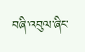བཞི་འབུལ་ཞིང་